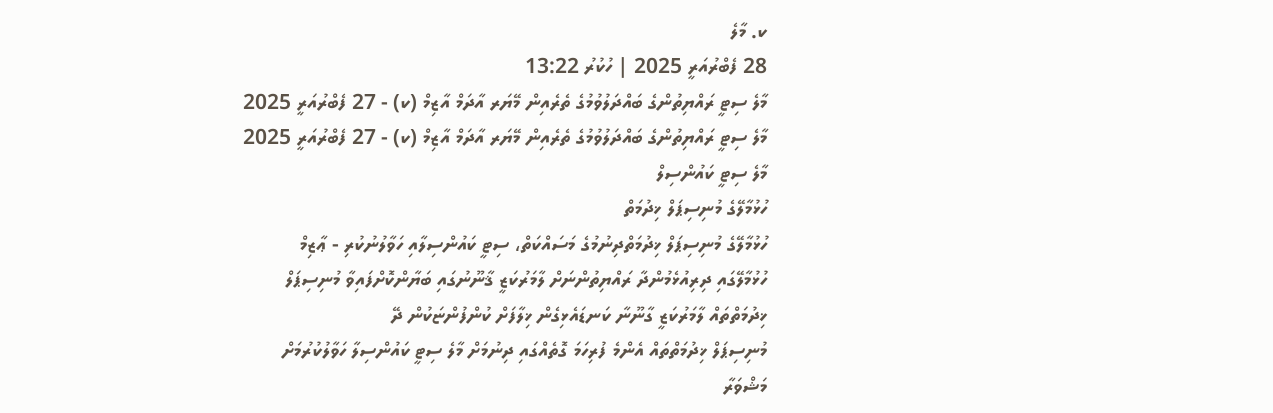ކ. މާލެ
28 ފެބްރުއަރީ 2025 | ހުކުރު 13:22
މާލެ ސިޓީ ރައްޔިތުންގެ ބައްދަލުވުމުގެ ތެރެއިން މޭޔަރ އާދަމް އާޒިމް (ކ) - 27 ފެބްރުއަރީ 2025
މާލެ ސިޓީ ރައްޔިތުންގެ ބައްދަލުވުމުގެ ތެރެއިން މޭޔަރ އާދަމް އާޒިމް (ކ) - 27 ފެބްރުއަރީ 2025
މާލެ ސިޓީ ކައުންސިލް
ހުޅުމާލޭގެ މުނިސިޕަލް ޚިދުމަތް
ހުޅުމާލޭގެ މުނިސިޕަލް ޚިދުމަތްދިނުމުގެ މަސައްކަތް، ސިޓީ ކައުންސިލާއި ހަވާލުނުކުރި - ޢާޒިމް
ހުޅުމާލޭގައި ދިރިއުޅެމުންދާ ރައްޔިތުންނަށް ލާމަރުކަޒީ ޤާނޫނުގައި ބަޔާންކޮށްފައިވާ މުނިސިޕަލް ޚިދުމަތްތައް ލާމަރުކަޒީ ގާނޫނާ ކަނޑައެޅިގެން ޚިލާފަށް ކުންފުންޏަކުން ދޭ
މުނިސިޕަލް ޚިދުމަތްތައް އެންމެ ފުރިހަމަ ގޮތެއްގައި ދިނުމަށް މާލެ ސިޓީ ކައުންސިލާ ހަވާލުކުރުމަށް މަޝްވަރާ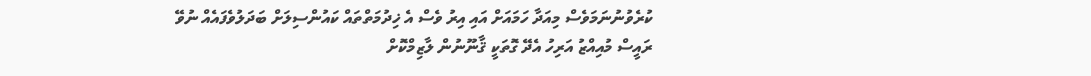ކުރެވުނުނަމަވެސް މިއަދާ ހަމައަށް އައި އިރު ވެސް އެ ޚިދުމަތްތައް ކައުންސިލަށް ބަދަލުވެފައެއް ނުވޭ
ރައީސް މުއިއްޒު އަރިހު އެދޭ ގޮތަކީ ޤާނޫނުން ލާޒިމްކޮށް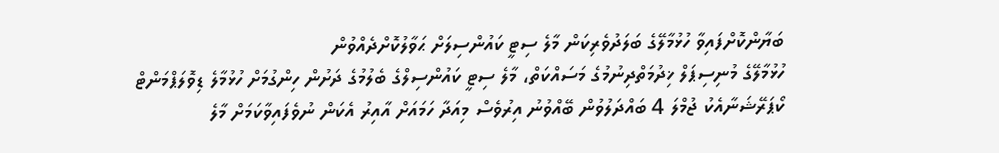ބަޔާންކޮށްފައިވާ ހުޅުމާލޭގެ ބަލަދުވެރިކަން މާލެ ސިޓީ ކައުންސިލަށް ޙަވާލުކޮށްދެއްވުން
ހުޅުމާލޭގެ މުނިސިޕަލް ޚިދުމަތްދިނުމުގެ މަސައްކަތް، މާލެ ސިޓީ ކައުންސިލްގެ ބެލުމުގެ ދަށުން ހިންގުމަށް ހުޅުމާލެ ޑިވޮލަޕްމަންޓް ކޯޕަރޭޝަނާއެކު ޖުމްލަ 4 ބައްދަލުވުން ބޭއްވުނު އިރުވެސް މިއަދާ ހަމައަށް އާއިރު އެކަން ނުވެފައިވާކަމަށް މާލެ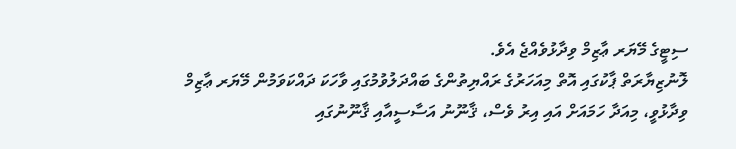ސިޓީގެ މޭޔަރ ޢާޒިމް ވިދާޅުވެއްޖެ އެވެ.
ލޮނުޒިޔާރަތް ޕާކުގައި އޮތް މިއަހަރުގެ ރައްޔިތުންގެ ބައްދަލުވުމުގައި ވާހަކަ ދައްކަވަމުން މޭޔަރ ޢާޒިމް ވިދާޅުވީ، މިއަދާ ހަމައަށް އައި އިރު ވެސް، ޤާނޫނު އަސާސީއާއި ޤާނޫނުގައި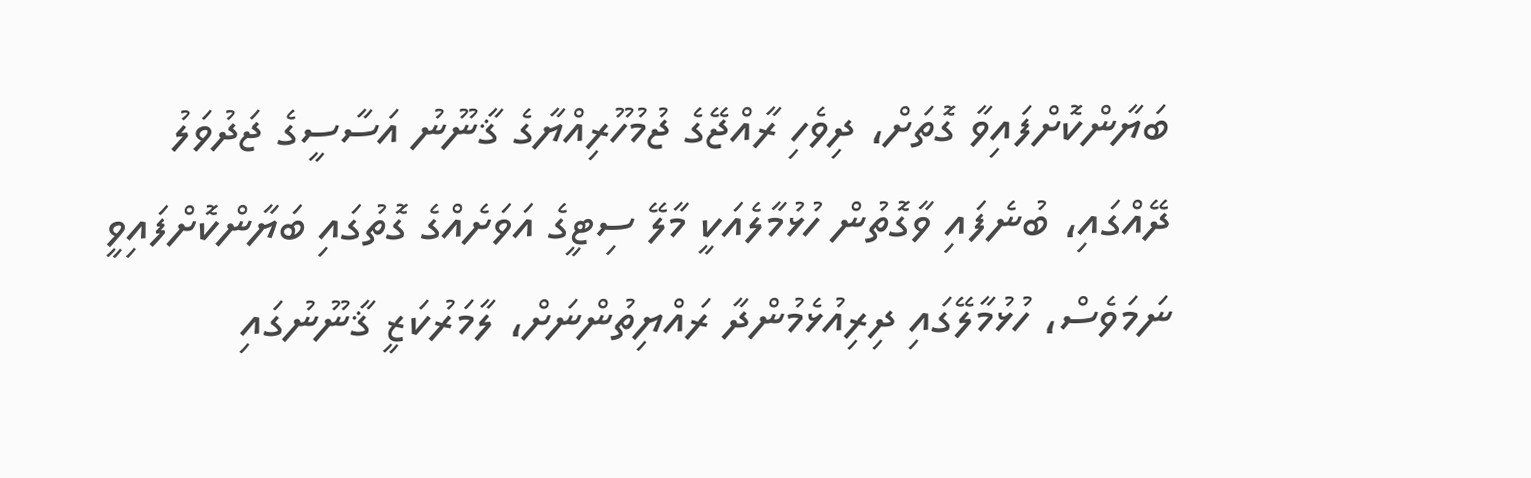ބަޔާންކޮށްފައިވާ ގޮތަށް، ދިވެހި ރާއްޖޭގެ ޖުމުހޫރިއްޔާގެ ޤާނޫނު އަސާސީގެ ޖަދުވަލު ދޭއްގައި، ބުނެފައި ވާގޮތުން ހުޅުމާލެއަކީ މާލޭ ސިޓީގެ އަވަށެއްގެ ގޮތުގައި ބަޔާންކޮށްފައިވީ ނަމަވެސް، ހުޅުމާލޭގައި ދިރިއުޅެމުންދާ ރައްޔިތުންނަށް، ލާމަރުކަޒީ ޤާނޫނުގައި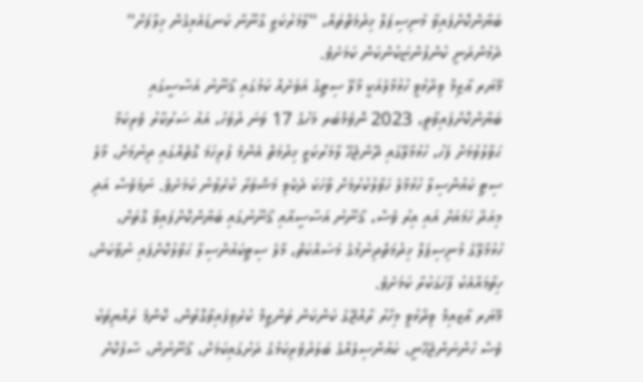ބަޔާންކޮށްފައިވާ މުނިސިޕަލް ޚިދުމަތްތައް، ''ލާމަރުކަޒީ ގާނޫނާ ކަނޑައެޅިގެން ޚިލާފަށް'' ދެމުންދަނީ ކުންފުންޏަކުންކަން ކަމަށެވެ.
މޭޔަރ ޢާޒިމް ވިދާޅުވީ ހުޅުމާލެއަކީ މާލޭ ސިޓީގެ އަވަށެއް ކަމުގައި ޤާނޫނު އަސާސީގައި ބަޔާންކޮށްފައިވާތީ، 2023 ނޮވެމްބަރ މަހުގެ 17 ވަނަ ދުވަހު، އައު ސަރުކާރު ވެރިކަމާ ޙަވާލުވުމަށް ފަހު، ހުޅުމާލޭގައި ދޭންޖެހޭ ލާމަރުކަޒީ ޚިދުމަތް އެންމެ ފުރިހަމަ ގޮތެއްގައި ދިނުމަށް، މާލެ ސިޓީ ކައުންސިލާ ހުޅުމާލެ ހަވާލުކުރުމަށް ވާހަކަ ދެކެވި މަޝްވަރާ ކުރެވުނު ކަމަށެވެ. ނަމަވެސް އަދި މިއަދާ ހަމައަށް އައި އިރު ވެސް، ޤާނޫނު އަސާސީއާއި ޤާނޫނުގައި ބަޔާންކޮށްފައިވާ ގޮތަށް، ހުޅުމާލޭގެ މުނިސިޕަލް ޚިދުމަތްދިނުމުގެ މަސައްކަތް، މާލެ ސިޓީކައުންސިލާ ޙަވާލުކޮށްފައި ނުވާކަން، ހިތާމައާއެކު ފާހަގަކުރާ ކަމަށެވެ.
މޭޔަރ ޢާޒއިމް ވިދާޅުވީ މިހާރު ރާއްޖޭގެ ކަންކަން ތަންޒީމް ކުރެވިފައިވާގޮތުން، ކޮންމެ ރައްޔިތަކު ވެސް ހުންނަންޖެހޭނީ، ކައުންސިލެއްގެ ބަލަދުވެރިކަމުގެ ދަށުގައިކަމަށް، ޤާނޫނުން، ސާފުކޮށް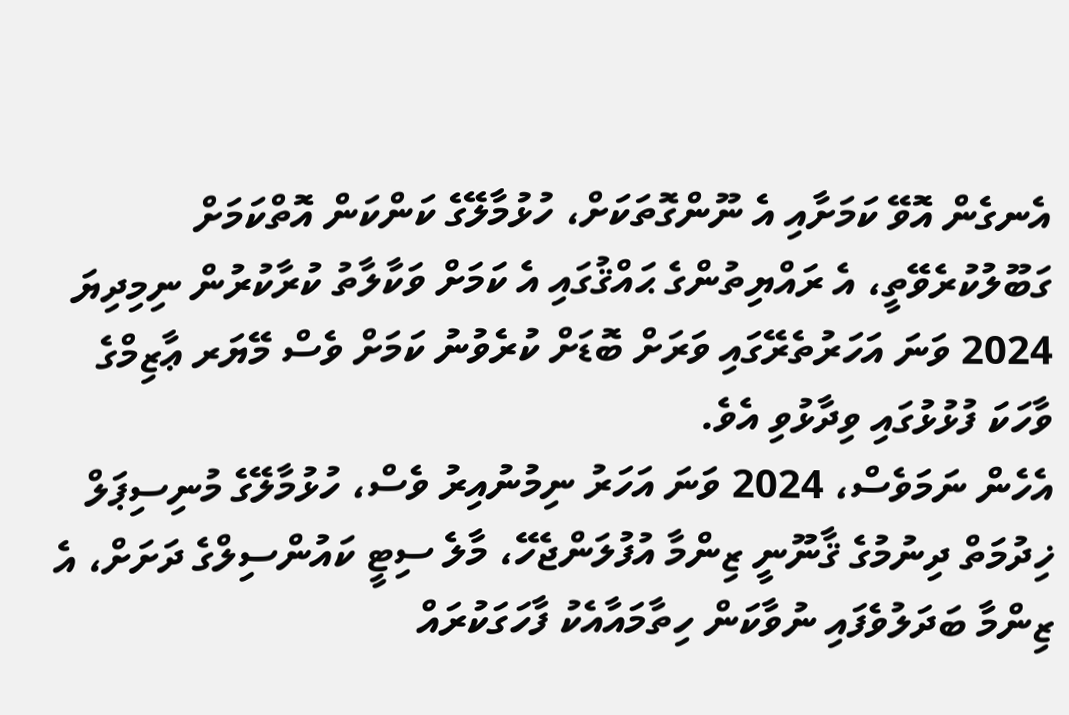އެނގެން އޮވޭ ކަމަށާއި އެ ނޫންގޮތަކަށް، ހުޅުމާލޭގެ ކަންކަން އޮތްކަމަށް ގަބޫލުކުރެވޭތީ، އެ ރައްޔިތުންގެ ޙައްޤުގައި އެ ކަމަށް ވަކާލާތު ކުރާކުރުން ނިމިދިޔަ 2024 ވަނަ އަހަރުތެރޭގައި ވަރަށް ބޮޑަށް ކުރެވުނު ކަމަށް ވެސް މޭޔަރ ޢާޒިމްގެ ވާހަކަ ފުޅުޅުގައި ވިދާޅުވި އެވެ.
އެހެން ނަމަވެސް، 2024 ވަނަ އަހަރު ނިމުނުއިރު ވެސް، ހުޅުމާލޭގެ މުނިސިޕަލް ޚިދުމަތް ދިނުމުގެ ޤާނޫނީ ޒިންމާ އުފުލަންޖެހޭ، މާލެ ސިޓީ ކައުންސިލްގެ ދަށަށް، އެ ޒިންމާ ބަދަލުވެފައި ނުވާކަން ހިތާމައާއެކު ފާހަގަކުރައް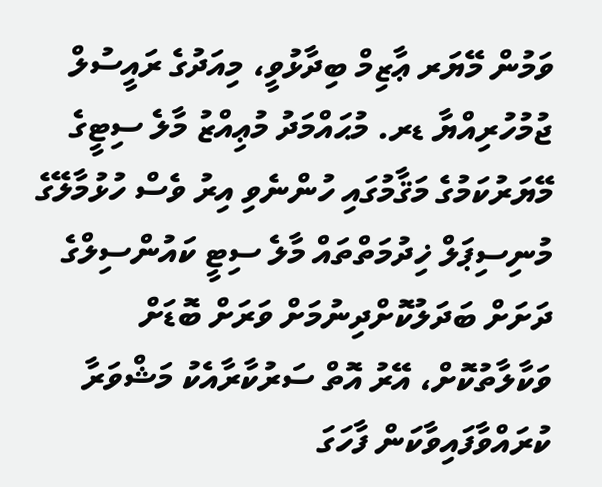ވަމުން މޭޔަރ ޢާޒިމް ބިދާޅުވީ، މިއަދުގެ ރައީސުލް ޖުމުހުރިއްޔާ ޑރ. މުޙައްމަދު މުޢިއްޒު މާލެ ސިޓީގެ މޭޔަރުކަމުގެ މަޤާމުގައި ހުންނެވި އިރު ވެސް ހުޅުމާލޭގެ މުނިސިޕަލް ޚިދުމަތްތައް މާލެ ސިޓީ ކައުންސިލްގެ ދަށަށް ބަދަލުކޮށްދިނުމަށް ވަރަށް ބޮޑަށް ވަކާލާތުކޮށް، އޭރު އޮތް ސަރުކާރާއެކު މަޝްވަރާ ކުރައްވާފައިވާކަން ފާހަގަ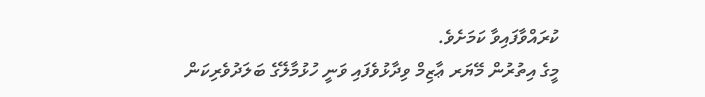ކުރައްވާފައިވާ ކަމަށެވެ.
މީގެ އިތުރުން މޭޔަރ ޢާޒިމް ވިދާޅުވެފައި ވަނީ ހުޅުމާލޭގެ ބަލަދުވެރިކަން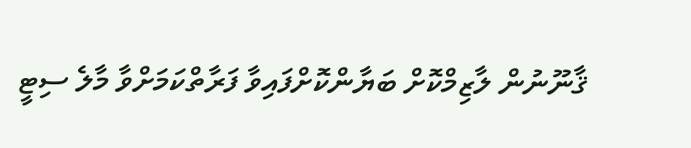ޤާނޫނުން ލާޒިމްކޮށް ބަޔާންކޮށްފައިވާ ފަރާތްކަމަށްވާ މާލެ ސިޓީ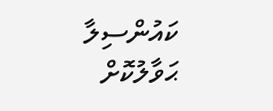ކައުންސިލާ ޙަވާލުކޮށް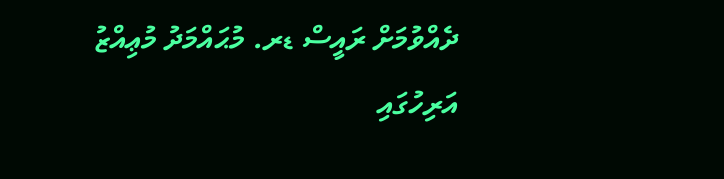ދެއްވުމަށް ރައީސް ޑރ. މުޙައްމަދު މުޢިއްޒު އަރިހުގައި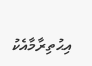އިޙުތިރާމާއެކު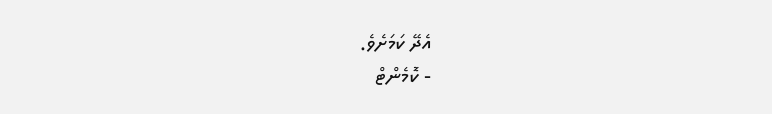އެދޭ ކަމަށެވެ.
- ކޮމެންޓް